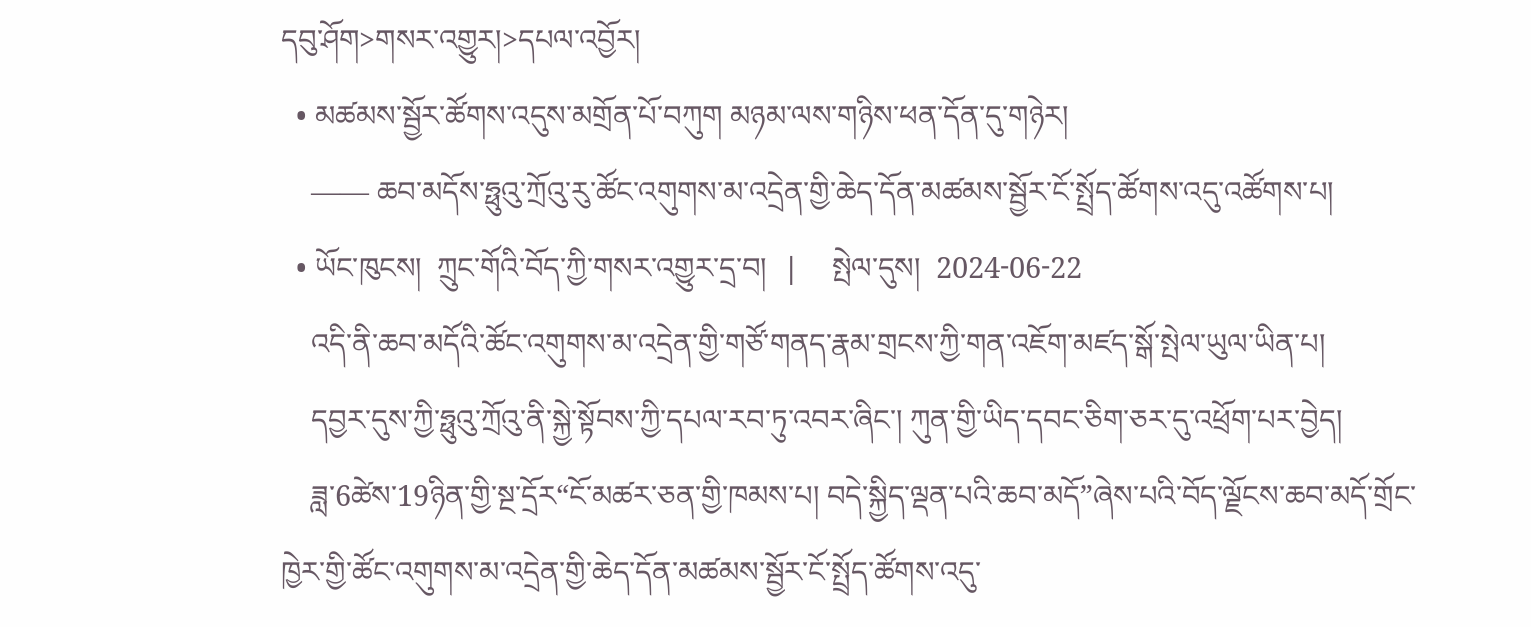དབུ་ཤོག>གསར་འགྱུར།>དཔལ་འབྱོར།
  • མཚམས་སྦྱོར་ཚོགས་འདུས་མགྲོན་པོ་བཀུག མཉམ་ལས་གཉིས་ཕན་དོན་དུ་གཉེར།
    —— ཆབ་མདོས་ཧྥུའུ་ཀྲོའུ་རུ་ཚོང་འགུགས་མ་འདྲེན་གྱི་ཆེད་དོན་མཚམས་སྦྱོར་ངོ་སྤྲོད་ཚོགས་འདུ་འཚོགས་པ།
  • ཡོང་ཁུངས།  ཀྲུང་གོའི་བོད་ཀྱི་གསར་འགྱུར་དྲ་བ།   |     སྤེལ་དུས།  2024-06-22
    འདི་ནི་ཆབ་མདོའི་ཚོང་འགུགས་མ་འདྲེན་གྱི་གཙོ་གནད་རྣམ་གྲངས་ཀྱི་གན་འཇོག་མཛད་སྒོ་སྤེལ་ཡུལ་ཡིན་པ།
    དབྱར་དུས་ཀྱི་ཧྥུའུ་ཀྲོའུ་ནི་སྐྱེ་སྟོབས་ཀྱི་དཔལ་རབ་ཏུ་འབར་ཞིང་། ཀུན་གྱི་ཡིད་དབང་ཅིག་ཅར་དུ་འཕྲོག་པར་བྱེད།
    ཟླ་6ཚེས་19ཉིན་གྱི་སྔ་དྲོར“ངོ་མཚར་ཅན་གྱི་ཁམས་པ། བདེ་སྐྱིད་ལྡན་པའི་ཆབ་མདོ”ཞེས་པའི་བོད་ལྗོངས་ཆབ་མདོ་གྲོང་ཁྱེར་གྱི་ཚོང་འགུགས་མ་འདྲེན་གྱི་ཆེད་དོན་མཚམས་སྦྱོར་ངོ་སྤྲོད་ཚོགས་འདུ་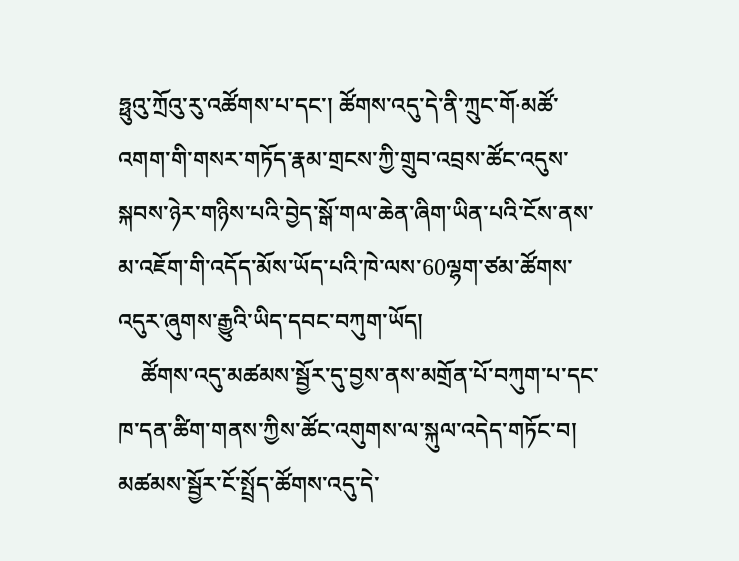ཧྥུའུ་ཀྲོའུ་རུ་འཚོགས་པ་དང་། ཚོགས་འདུ་དེ་ནི་ཀྲུང་གོ·མཚོ་འགག་གི་གསར་གཏོད་རྣམ་གྲངས་ཀྱི་གྲུབ་འབྲས་ཚོང་འདུས་སྐབས་ཉེར་གཉིས་པའི་བྱེད་སྒོ་གལ་ཆེན་ཞིག་ཡིན་པའི་ངོས་ནས་མ་འཇོག་གི་འདོད་མོས་ཡོད་པའི་ཁེ་ལས་60ལྷག་ཙམ་ཚོགས་འདུར་ཞུགས་རྒྱུའི་ཡིད་དབང་བཀུག་ཡོད།
    ཚོགས་འདུ་མཚམས་སྦྱོར་དུ་བྱས་ནས་མགྲོན་པོ་བཀུག་པ་དང་ཁ་དན་ཚིག་གནས་ཀྱིས་ཚོང་འགུགས་ལ་སྐུལ་འདེད་གཏོང་བ། མཚམས་སྦྱོར་ངོ་སྤྲོད་ཚོགས་འདུ་དེ་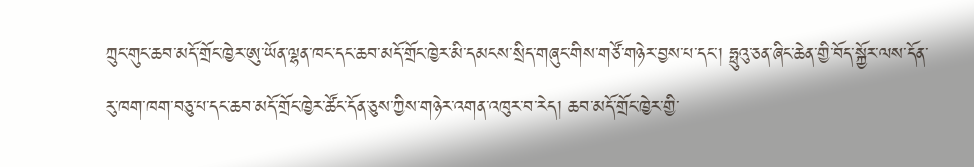ཀྲུང་གུང་ཆབ་མདོ་གྲོང་ཁྱེར་ཨུ་ཡོན་ལྷན་ཁང་དང་ཆབ་མདོ་གྲོང་ཁྱེར་མི་དམངས་སྲིད་གཞུང་གིས་གཙོ་གཉེར་བྱས་པ་དང་། ཧྥུའུ་ཅན་ཞིང་ཆེན་གྱི་བོད་སྐྱོར་ལས་དོན་རུ་ཁག་ཁག་བཅུ་པ་དང་ཆབ་མདོ་གྲོང་ཁྱེར་ཚོང་དོན་ཅུས་ཀྱིས་གཉེར་འགན་འཁུར་བ་རེད། ཆབ་མདོ་གྲོང་ཁྱེར་གྱི་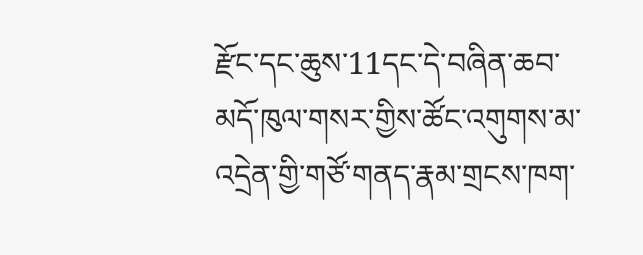རྫོང་དང་ཆུས་11དང་དེ་བཞིན་ཆབ་མདོ་ཁུལ་གསར་གྱིས་ཚོང་འགུགས་མ་འདྲེན་གྱི་གཙོ་གནད་རྣམ་གྲངས་ཁག་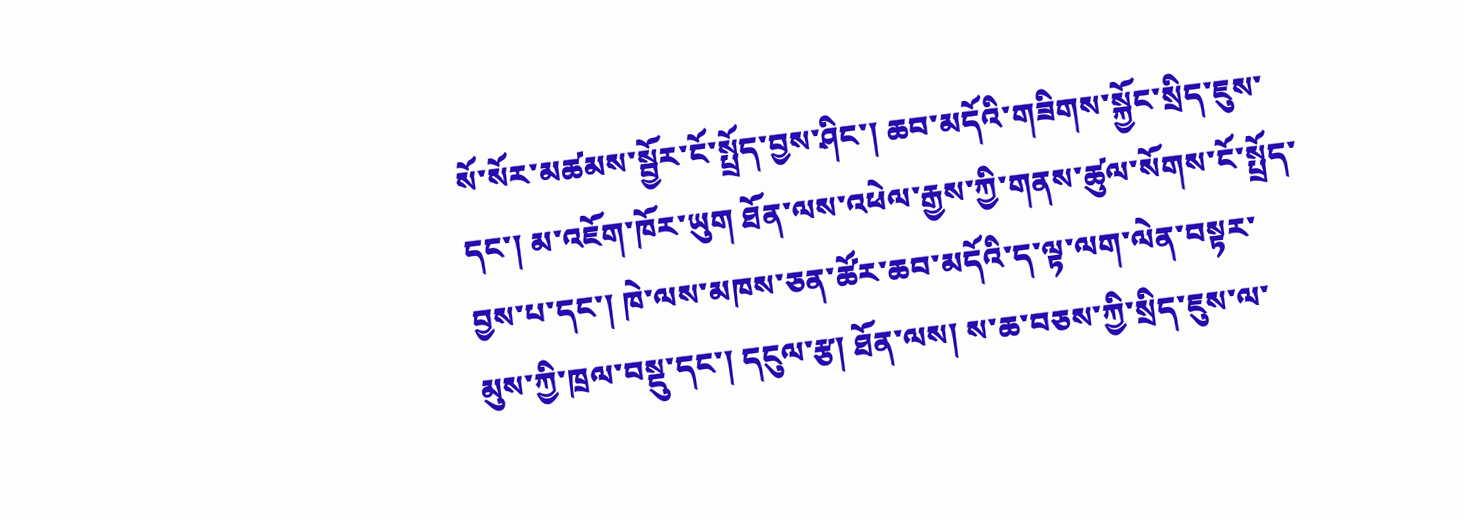སོ་སོར་མཚམས་སྦྱོར་ངོ་སྤྲོད་བྱས་ཤིང་། ཆབ་མདོའི་གཟིགས་སྐྱོང་སྲིད་ཇུས་དང་། མ་འཇོག་ཁོར་ཡུག ཐོན་ལས་འཕེལ་རྒྱས་ཀྱི་གནས་ཚུལ་སོགས་ངོ་སྤྲོད་བྱས་པ་དང་། ཁེ་ལས་མཁས་ཅན་ཚོར་ཆབ་མདོའི་ད་ལྟ་ལག་ལེན་བསྟར་མུས་ཀྱི་ཁྲལ་བསྡུ་དང་། དངུལ་རྩ། ཐོན་ལས། ས་ཆ་བཅས་ཀྱི་སྲིད་ཇུས་ལ་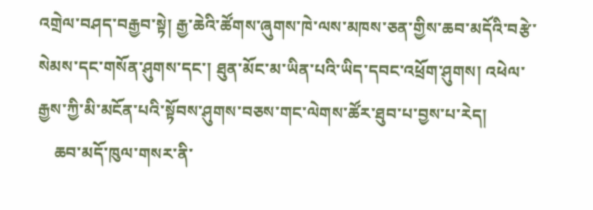འགྲེལ་བཤད་བརྒྱབ་སྟེ། རྒྱ་ཆེའི་ཚོགས་ཞུགས་ཁེ་ལས་མཁས་ཅན་གྱིས་ཆབ་མདོའི་བརྩེ་སེམས་དང་གསོན་ཤུགས་དང་། ཐུན་མོང་མ་ཡིན་པའི་ཡིད་དབང་འཕྲོག་ཤུགས། འཕེལ་རྒྱས་ཀྱི་མི་མངོན་པའི་སྟོབས་ཤུགས་བཅས་གང་ལེགས་ཚོར་ཐུབ་པ་བྱས་པ་རེད།
    ཆབ་མདོ་ཁུལ་གསར་ནི་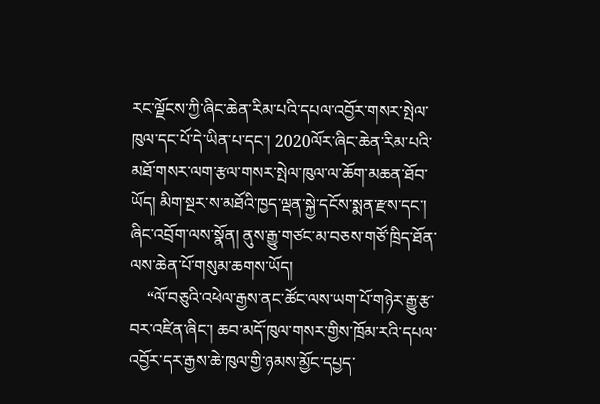རང་ལྗོངས་ཀྱི་ཞིང་ཆེན་རིམ་པའི་དཔལ་འབྱོར་གསར་སྤེལ་ཁུལ་དང་པོ་དེ་ཡིན་པ་དང་། 2020ལོར་ཞིང་ཆེན་རིམ་པའི་མཐོ་གསར་ལག་རྩལ་གསར་སྤེལ་ཁུལ་ལ་ཆོག་མཆན་ཐོབ་ཡོད། མིག་སྔར་ས་མཐོའི་ཁྱད་ལྡན་སྐྱེ་དངོས་སྨན་རྫས་དང་། ཞིང་འབྲོག་ལས་སྣོན། ནུས་རྒྱུ་གཙང་མ་བཅས་གཙོ་ཁྲིད་ཐོན་ལས་ཆེན་པོ་གསུམ་ཆགས་ཡོད།
    “ལོ་བཅུའི་འཕེལ་རྒྱས་ནང་ཚོང་ལས་ཡག་པོ་གཉེར་རྒྱུ་རྩ་བར་འཛིན་ཞིང་། ཆབ་མདོ་ཁུལ་གསར་གྱིས་ཁྲོམ་རའི་དཔལ་འབྱོར་དར་རྒྱས་ཆེ་ཁུལ་གྱི་ཉམས་མྱོང་དཔྱད་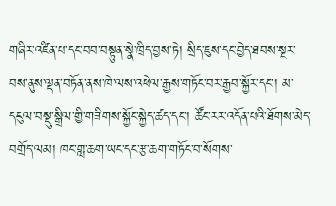གཞིར་འཛིན་པ་དང་བབ་བསྟུན་སྣེ་ཁྲིད་བྱས་ཏེ། སྲིད་ཇུས་དང་བྱེད་ཐབས་སྔར་བས་ནུས་ལྡན་བཏོན་ནས་ཁེ་ལས་འཕེལ་རྒྱས་གཏོང་བར་རྒྱབ་སྐྱོར་དང་། མ་དངུལ་བསྡུ་སྒྲིལ་གྱི་གཟིགས་སྐྱོང་སྐྱེད་ཚད་དང་། ཚོང་རར་འདོན་པའི་ཐོགས་མེད་བགྲོད་ལམ། ཁང་གླ་ཆག་ཡང་དང་རྩ་ཆག་གཏོང་བ་སོགས་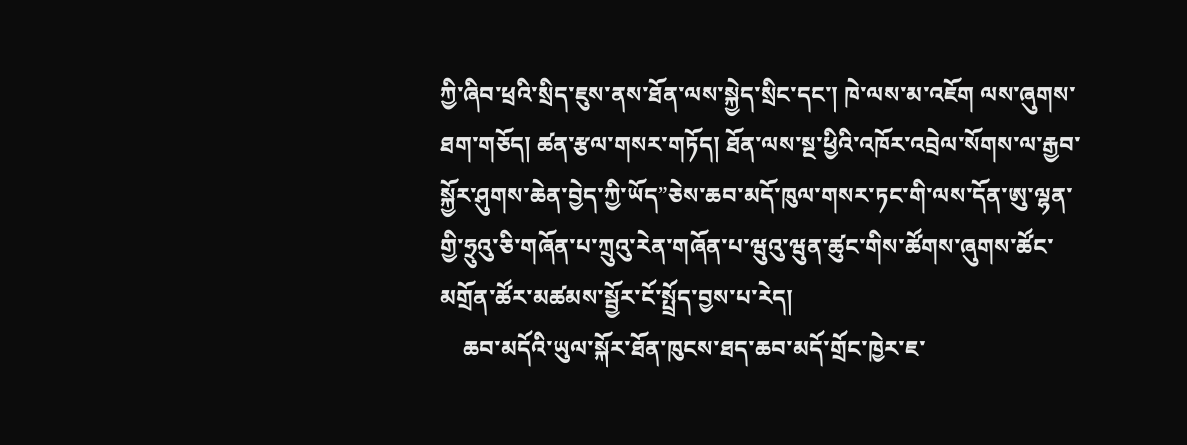ཀྱི་ཞིབ་ཕྲའི་སྲིད་ཇུས་ནས་ཐོན་ལས་སྐྱེད་སྲིང་དང་། ཁེ་ལས་མ་འཇོག ལས་ཞུགས་ཐག་གཅོད། ཚན་རྩལ་གསར་གཏོད། ཐོན་ལས་སྔ་ཕྱིའི་འཁོར་འབྲེལ་སོགས་ལ་རྒྱབ་སྐྱོར་ཤུགས་ཆེན་བྱེད་ཀྱི་ཡོད”ཅེས་ཆབ་མདོ་ཁུལ་གསར་ཏང་གི་ལས་དོན་ཨུ་ལྷན་གྱི་ཧྲུའུ་ཅི་གཞོན་པ་ཀྲུའུ་རེན་གཞོན་པ་ཝུའུ་ཝུན་ཚུང་གིས་ཚོགས་ཞུགས་ཚོང་མགྲོན་ཚོར་མཚམས་སྦྱོར་ངོ་སྤྲོད་བྱས་པ་རེད།
    ཆབ་མདོའི་ཡུལ་སྐོར་ཐོན་ཁུངས་ཐད་ཆབ་མདོ་གྲོང་ཁྱེར་ཇ་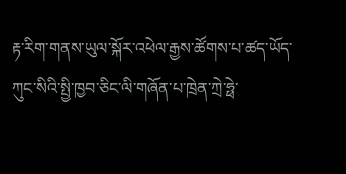རྟ་རིག་གནས་ཡུལ་སྐོར་འཕེལ་རྒྱས་ཚོགས་པ་ཚད་ཡོད་ཀུང་སིའི་སྤྱི་ཁྱབ་ཅིང་ལི་གཞོན་པ་ཁྲེན་ཀྲེ་ཧྥེ་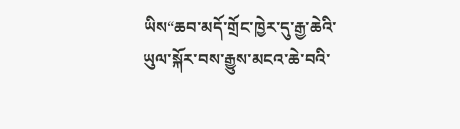ཡིས“ཆབ་མདོ་གྲོང་ཁྱེར་དུ་རྒྱ་ཆེའི་ཡུལ་སྐོར་བས་རྒྱུས་མངའ་ཆེ་བའི་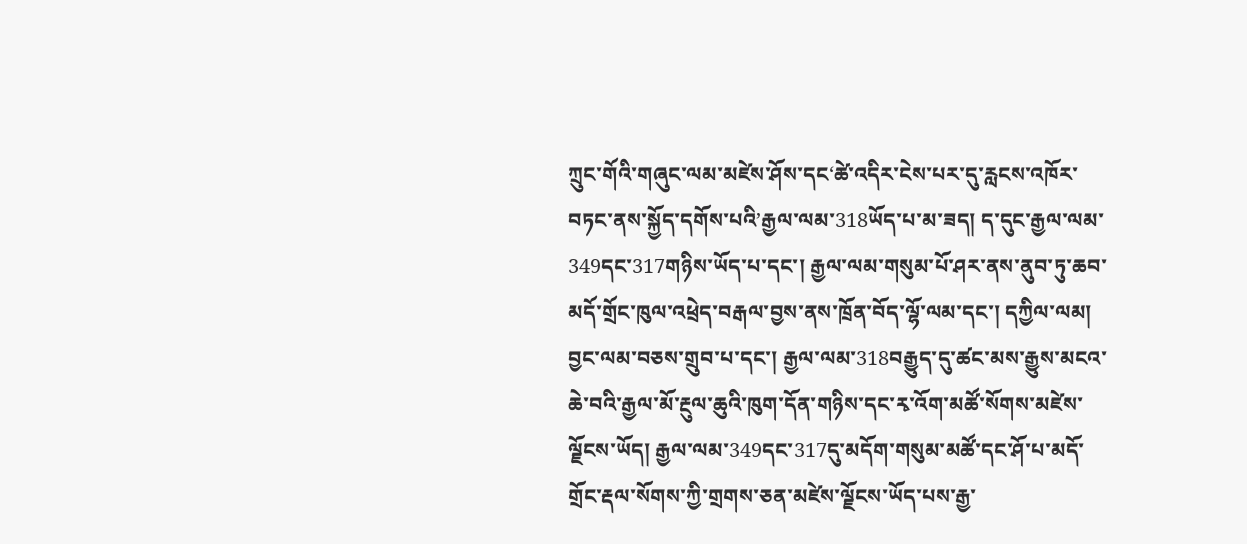ཀྲུང་གོའི་གཞུང་ལམ་མཛེས་ཤོས་དང‘ཚེ་འདིར་ངེས་པར་དུ་རླངས་འཁོར་བཏང་ནས་སྐྱོད་དགོས་པའི’རྒྱལ་ལམ་318ཡོད་པ་མ་ཟད། ད་དུང་རྒྱལ་ལམ་349དང་317གཉིས་ཡོད་པ་དང་། རྒྱལ་ལམ་གསུམ་པོ་ཤར་ནས་ནུབ་ཏུ་ཆབ་མདོ་གྲོང་ཁུལ་འཕྲེད་བརྒལ་བྱས་ནས་ཁྲོན་བོད་ལྷོ་ལམ་དང་། དཀྱིལ་ལམ། བྱང་ལམ་བཅས་གྲུབ་པ་དང་། རྒྱལ་ལམ་318བརྒྱུད་དུ་ཚང་མས་རྒྱུས་མངའ་ཆེ་བའི་རྒྱལ་མོ་རྔུལ་ཆུའི་ཁུག་དོན་གཉིས་དང་རྭ་འོག་མཚོ་སོགས་མཛེས་ལྗོངས་ཡོད། རྒྱལ་ལམ་349དང་317དུ་མདོག་གསུམ་མཚོ་དང་ཤོ་པ་མདོ་གྲོང་རྡལ་སོགས་ཀྱི་གྲགས་ཅན་མཛེས་ལྗོངས་ཡོད་པས་རྒྱ་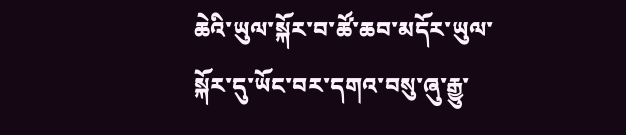ཆེའི་ཡུལ་སྐོར་བ་ཚོ་ཆབ་མདོར་ཡུལ་སྐོར་དུ་ཡོང་བར་དགའ་བསུ་ཞུ་རྒྱུ་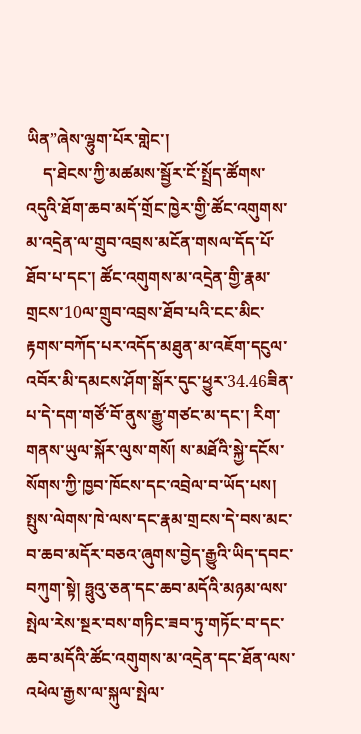ཡིན”ཞེས་ལྷུག་པོར་གླེང་།
    ད་ཐེངས་ཀྱི་མཚམས་སྦྱོར་ངོ་སྤྲོད་ཚོགས་འདུའི་ཐོག་ཆབ་མདོ་གྲོང་ཁྱེར་གྱི་ཚོང་འགུགས་མ་འདྲེན་ལ་གྲུབ་འབྲས་མངོན་གསལ་དོད་པོ་ཐོབ་པ་དང་། ཚོང་འགུགས་མ་འདྲེན་གྱི་རྣམ་གྲངས་10ལ་གྲུབ་འབྲས་ཐོབ་པའི་ངང་མིང་རྟགས་བཀོད་པར་འདོད་མཐུན་མ་འཇོག་དངུལ་འབོར་མི་དམངས་ཤོག་སྒོར་དུང་ཕྱུར་34.46ཟིན་པ་དེ་དག་གཙོ་བོ་ནུས་རྒྱུ་གཙང་མ་དང་། རིག་གནས་ཡུལ་སྐོར་ལུས་གསོ། ས་མཐོའི་སྐྱེ་དངོས་སོགས་ཀྱི་ཁྱབ་ཁོངས་དང་འབྲེལ་བ་ཡོད་པས། སྤུས་ལེགས་ཁེ་ལས་དང་རྣམ་གྲངས་དེ་བས་མང་བ་ཆབ་མདོར་བཅའ་ཞུགས་བྱེད་རྒྱུའི་ཡིད་དབང་བཀུག་སྟེ། ཧྥུའུ་ཅན་དང་ཆབ་མདོའི་མཉམ་ལས་སྤེལ་རེས་སྔར་བས་གཏིང་ཟབ་ཏུ་གཏོང་བ་དང་ཆབ་མདོའི་ཚོང་འགུགས་མ་འདྲེན་དང་ཐོན་ལས་འཕེལ་རྒྱས་ལ་སྐུལ་སྤེལ་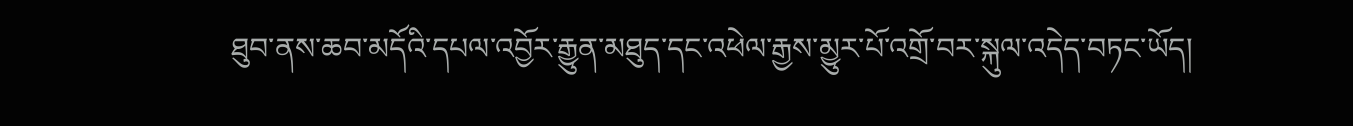ཐུབ་ནས་ཆབ་མདོའི་དཔལ་འབྱོར་རྒྱུན་མཐུད་དང་འཕེལ་རྒྱས་མྱུར་པོ་འགྲོ་བར་སྐུལ་འདེད་བཏང་ཡོད།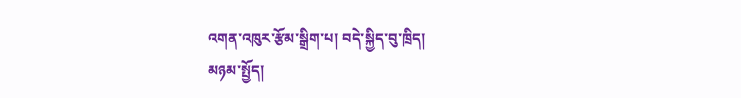འགན་འཁུར་རྩོམ་སྒྲིག་པ། བདེ་སྐྱིད་བུ་ཁྲིད།
མཉམ་སྤྱོད།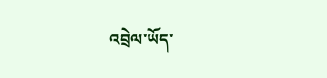འབྲེལ་ཡོད་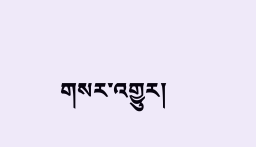གསར་འགྱུར།